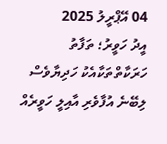04 އޭޕްރީލު 2025
އީދު ހަވީރު؛ ތަފާތު ހަރަކާތްތަކާއެކު ހަދިޔާވެސް ލިބޭނެ އުފާވެރި އާއިލީ ހަވީރެއް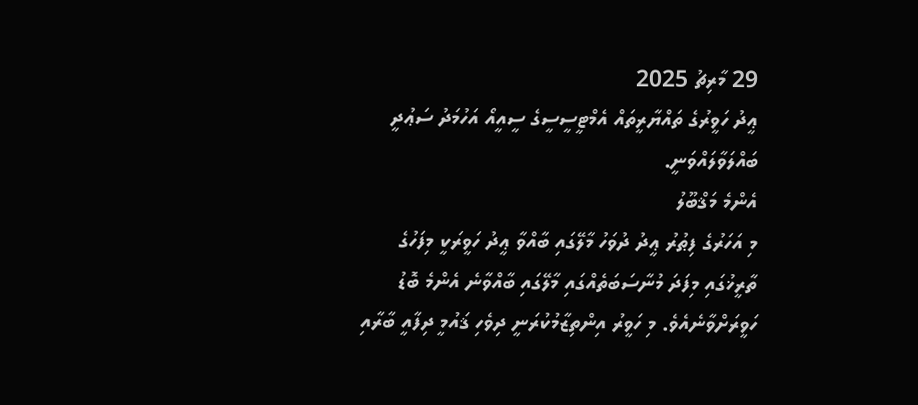29 މާރިޗު 2025
ޢީދު ހަވީރުގެ ތައްޔާރީތައް އެމްޓީސީސީގެ ސީއީއޯ އަހުމަދު ސަޢުދީ ބައްލަވާލައްވަނީ.
އެންމެ މަޤްބޫލު
މި އަހަރުގެ ފިޠުރު ޢީދު ދުވަހު މާލޭގައި ބާއްވާ ޢީދު ހަވީރަކީ މިފަހުގެ ތާރީޚުގައި މިފަދަ މުނާސަބަތެއްގައި މާލޭގައި ބާއްވާނެ އެންމެ ބޮޑު ހަވީރަށްވާނެއެވެ. މި ހަވީރު އިންތިޒާމުކުރަނީ ދިވެހި ޤައުމީ ދިފާއީ ބާރާއި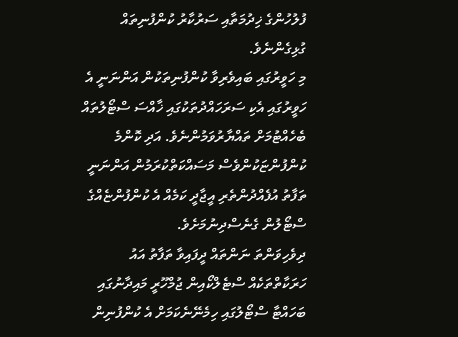ފުލުހުންގެ ޚިދުމަތާއި ސަރުކާރު ކުންފުނިތައް ގުޅިގެންނެވެ.
މި ހަވީރުގައި ބައިވެރިވާ ކުންފުނިތަކުން އަންނަނީ އެ ހަވީރުގައި އެކި ސަރަހައްދުތަކުގައި ޚާއްސަ ސްޓޯލުތައް ބެހެއްޓުމަށް ތައްޔާރުވަމުންނެވެ. އަދި ކޮންމެ ކުންފުންޏަކުންވެސް މަސައްކަތްކުރަމުން އަންނަނީ ތަފާތު އުފެއްދުންތެރި އީޖާދީ ކަމެއް އެ ކުންފުންޏެއްގެ ސްޓޯލުން ގެނެސްދިނުމަށެވެ.
ދިވެހިވަންތަ ނަންތައް ދީފައިވާ ތަފާތު އައު ހަރަކާތްތަކެއް ސްޓެލްކޯއިން ޖުމްހޫރީ މައިދާނުގައި ބަހައްޓާ ސްޓޯލުގައި ހިމެނޭނެކަމަށް އެ ކުންފުނިން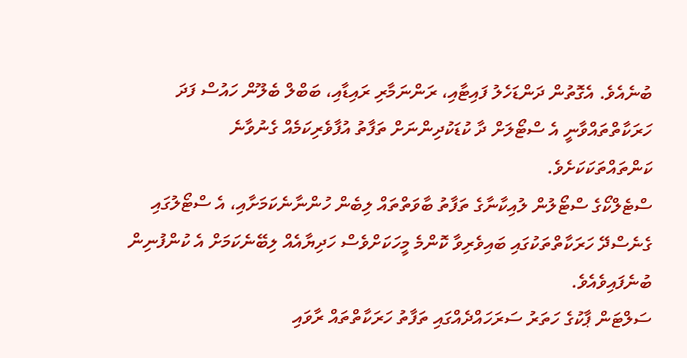ބުނެއެވެ. އެގޮތުން ދަންޑަހެލު ފައިޓާއި، ރަންނަމާރި ރައިޑާއި، ބަބްލް ބެލޫން ހައުސް ފަދަ ހަރަކާތްތައްވާނީ އެ ސްޓޯލަށް ދާ ކުޑަކުދިންނަށް ތަފާތު އުފާވެރިކަމެއް ގެނުވާނެ ކަންތައްތަކަކަށެވެ.
ސްޓެލްކޯގެ ސްޓޯލުން ލުއިކާނާގެ ތަފާތު ބާވަތްތައް ލިބެން ހުންނާނެކަމަށާއި، އެ ސްޓޯލުގައި ގެނެސްދޭ ހަރަކާތްތަކުގައި ބައިވެރިވާ ކޮންމެ މީހަކަށްވެސް ހަދިޔާއެއް ލިބޭނެކަމަށް އެ ކުންފުނިން ބުނެފައިވެއެވެ.
ސަލްޓަން ޕާކުގެ ހަތަރު ސަރަހައްދެއްގައި ތަފާތު ހަރަކާތްތައް ރާވައި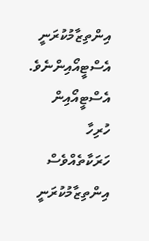އިންތިޒާމުކުރަނީ އެސްޓީއޯއިންނެވެ. އެސްޓީއޯއިން ހުރިހާ ހަރަކާތެއްވެސް އިންތިޒާމުކުރަނީ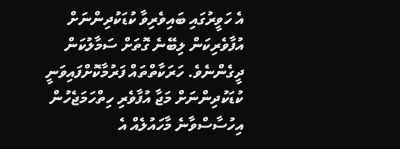އެ ހަވީރުގައި ބައިވެރިވާ ކުޑަކުދިންނަށް އުފާވެރިކަން ލިބޭނެ ގޮތަށް ސަމާލުކަން ދީގެންނެވެ. ހަރަކާތްތައް ފަރުމާކޮށްފައިވަނީ ކުޑަކުދިންނަށް މަޖާ އުފާވެރި ހިތްހަމަޖެހުން އިހުސާސްވާނެ މާހައުލެއް އެ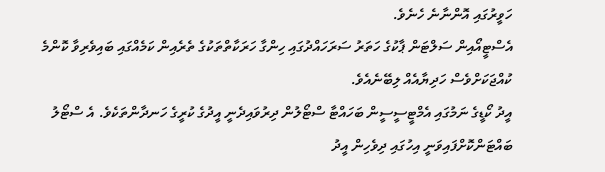ހަވީރުގައި އޮންނާނެ ހެނެވެ.
އެސްޓީއޯއިން ސަލްޓަން ޕާކުގެ ހަތަރު ސަރަހައްދުގައި ހިންގާ ހަރަކާތްތަކުގެ ތެރެއިން ކަމެއްގައި ބައިވެރިވާ ކޮންމެ ކުއްޖަކަށްވެސް ހަދިޔާއެއް ލިބޭނެއެވެ.
އީދު ކޯޑީގެ ނަމުގައި އެމްޓީސީސީން ބަހައްޓާ ސްޓޯލުން ދިރުވައިދެނީ އީދުގެ ކުރީގެ ހަނދާންތަކެވެ. އެ ސްޓޯލު ބައްޓަންކޮށްފައިވަނީ އިހުގައި ދިވެހިން އީދު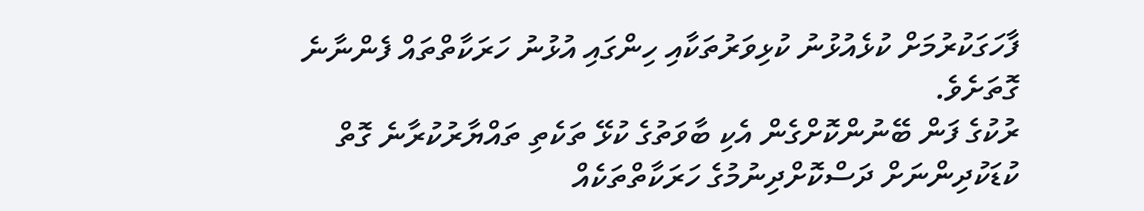ފާހަގަކުރުމަށް ކުޅެއުޅުނު ކުޅިވަރުތަކާއި ހިންގައި އުޅުނު ހަރަކާތްތައް ފެންނާނެ ގޮތަށެވެ.
ރުކުގެ ފަން ބޭނުންކޮށްގެން އެކި ބާވަތުގެ ކުޅޭ ތަކެތި ތައްޔާރުކުރާނެ ގޮތް ކުޑަކުދިންނަށް ދަސްކޮށްދިނުމުގެ ހަރަކާތްތަކެއް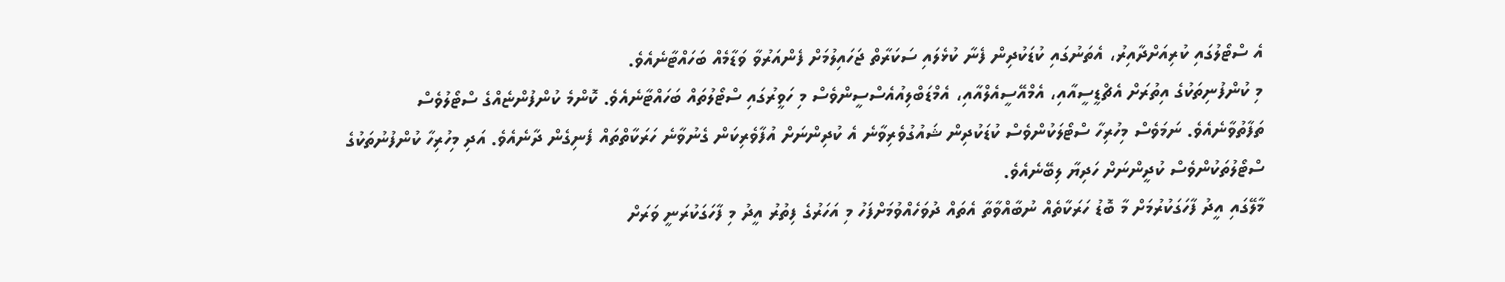އެ ސްޓޯލުގައި ކުރިއަށްދާއިރު، އެތަނުގައި ކުޑަކުދިން ފެނާ ކުޅެލައި ސަކަރާތް ޖަހައިލުމަށް ފެންއަރުވާ ވަޑާމެއް ބަހައްޓާނެއެވެ.
މި ކުންފުނިތަކުގެ އިތުރަށް އެޗްޑީސީއާއި، އެމްއޭސީއެލްއާއި، އެމްޑަބްލިއުއެސްސީންވެސް މި ހަވީރުގައި ސްޓޯލުތައް ބަހައްޓާނެއެވެ. ކޮންމެ ކުންފުންޏެއްގެ ސްޓޯލުވެސް ތަފާތުވާނެއެވެ. ނަމަވެސް މިހުރިހާ ސްޓޯލަކުންވެސް ކުޑަކުދިން ޝައުގުވެރިވާނެ އެ ކުދިންނަށް އުފާވެރިކަން ގެނުވާނެ ހަރަކާތްތައް ފެނިގެން ދާނެއެވެ. އަދި މިހުރިހާ ކުންފުނުތަކުގެ ސްޓޯލުތަކުންވެސް ކުދީންނަށް ހަދިޔާ ލިބޭނެއެވެ.
މާލޭގައި އީދު ފާހަގަކުރުމަށް މާ ބޮޑު ހަރަކާތެއް ނުބާއްވާތާ އެތައް ދުވަހެއްވުމަށްފަހު މި އަހަރުގެ ފިތުރު އީދު މި ފާހަގަކުރަނީ ވަރަށް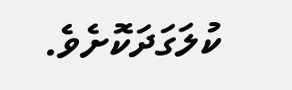ކުލަގަދަކޮށެވެ.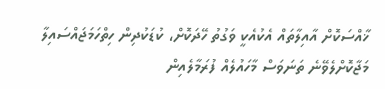ޚާއްސަކޮށް އާއިލާތައް އެކުއެކީ ވަގުތު ހޭދަކޮށް، ކުޑަކުދިން ހިތްހަމަޖައްސައިލާ މަޖާކޮށްލެވޭނެ ތަނަވަސް މާހައުލެއް ފުރަމާލެއިން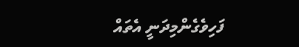ފަހިވެގެންމިދަނީ އެތައް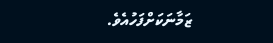ޒަމާނަކަށްފަހުއެވެ.